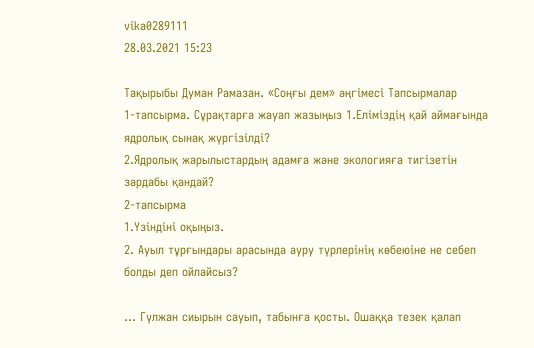vika0289111
28.03.2021 15:23

Тақырыбы Думан Рамазан. «Соңғы дем» әңгімесі Тапсырмалар
1-тапсырма. Сұрақтарға жауап жазыңыз 1.Еліміздің қай аймағында ядролық сынақ жүргізілді?
2.Ядролық жарылыстардың адамға және экологияға тигізетін зардабы қандай?
2-тапсырма
1.Үзіндіні оқыңыз.
2. Ауыл тұрғындары арасында ауру түрлерінің көбеюіне не себеп болды деп ойлайсыз?

... Гүлжан сиырын сауып, табынға қосты. Ошаққа тезек қалап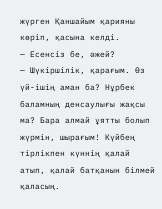жүрген Қаншайым қарияны көрiп, қасына келдi.
— Есенсiз бе, әжей?
— Шүкiршiлiк, қарағым. Өз үй-iшiң аман ба? Нұрбек баламның денсаулығы жақсы ма? Бара алмай ұятты болып жүрмiн, шырағым! Күйбең тiрлiкпен күннiң қалай атып, қалай батқанын бiлмей қаласың.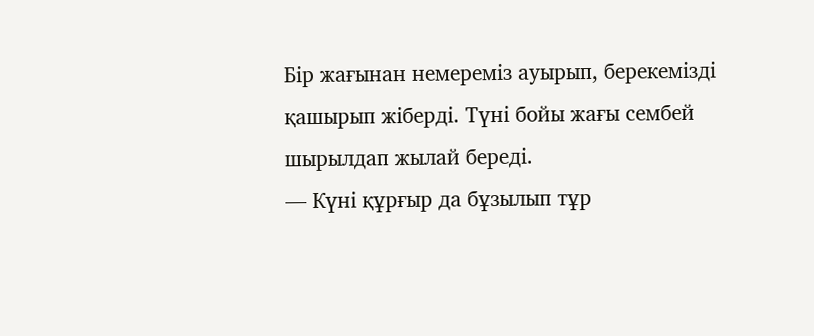Бiр жағынан немеремiз ауырып, берекемiздi қашырып жіберді. Түнi бойы жағы сембей шырылдап жылай бередi.
— Күнi құрғыр да бұзылып тұр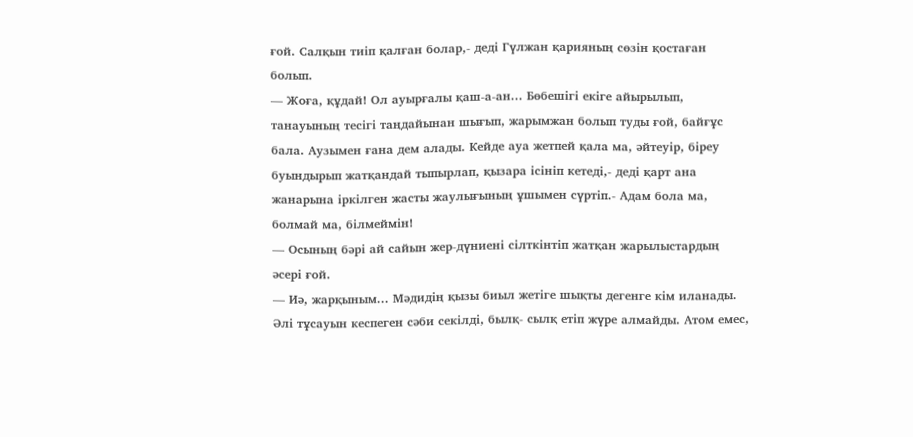ғой. Салқын тиiп қалған болар,- дедi Гүлжан қарияның сөзiн қостаған болып.
— Жоға, құдай! Ол ауырғалы қаш-а-ан... Бөбешiгi екiге айырылып, танауының тесiгi таңдайынан шығып, жарымжан болып туды ғой, байғұс бала. Аузымен ғана дем алады. Кейде ауа жетпей қала ма, әйтеуiр, бiреу буындырып жатқандай тыпырлап, қызара iсiнiп кетедi,- дедi қарт ана жанарына iркiлген жасты жаулығының ұшымен сүртiп.- Адам бола ма, болмай ма, бiлмеймiн!
— Осының бәрi ай сайын жер-дүниенi сiлткiнтiп жатқан жарылыстардың әсерi ғой.
— Иә, жарқыным... Мәдидiң қызы биыл жетiге шықты дегенге кiм иланады. Әлi тұсауын кеспеген сәби секiлдi, былқ- сылқ етiп жүре алмайды. Атом емес,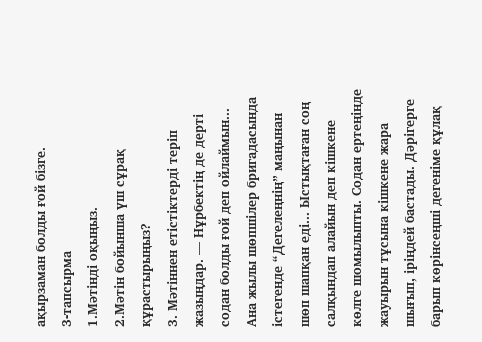ақырзаман болды ғой бiзге.
3-тапсырма
1.Мәтінді оқыңыз.
2.Мәтін бойынша үш сұрақ құрастырыңыз?
3. Мәтіннен етістіктерді теріп жазыңдар. — Нұрбектiң де дертi содан болды ғой деп ойлаймын... Ана жылы шөпшiлер бригадасында iстегенде “Дегелеңнiң” маңынан шөп шапқан едi... Ыстықтаған соң салқындап алайын деп кiшкене көлге шомылыпты. Содан ертеңiнде жауырын тұсына кішкене жара шығып, iрiңдей бастады. Дәрiгерге барып көрiнсеңшi дегенiме құлақ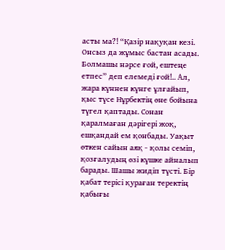асты ма?! “Қазiр нақуқан кезi. Онсыз да жұмыс бастан асады. Болмашы нәрсе ғой, ештеңе етпес” деп елемедi ғой!.. Ал, жара күннен күнге ұлғайып, қыс түсе Нұрбектiң өне бойына түгел қаптады. Сонан қаралмаған дәрiгерi жоқ, ешқандай ем қонбады. Уақыт өткен сайын аяқ - қолы семiп, қозғалудың өзi күшке айналып барады. Шашы жидiп түстi. Бiр қабат терiсi қураған теректiң қабығы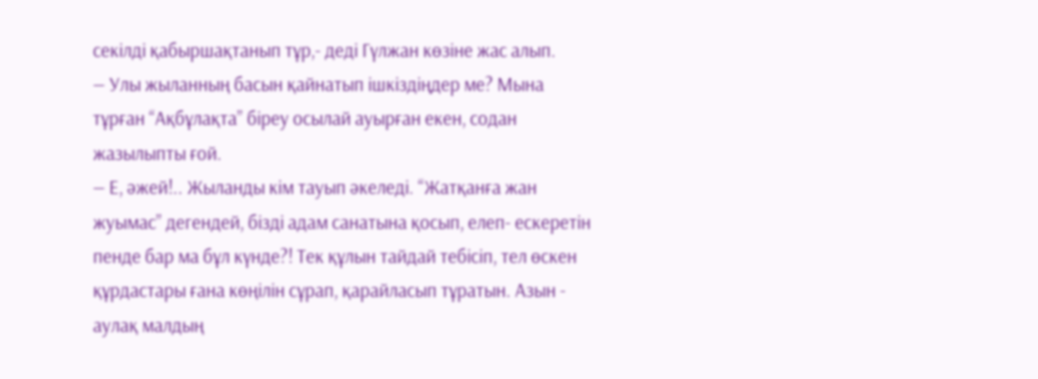секiлдi қабыршақтанып тұр,- дедi Гүлжан көзiне жас алып.
— Улы жыланның басын қайнатып iшкiздiңдер ме? Мына тұрған “Ақбұлақта” бiреу осылай ауырған екен, содан жазылыпты ғой.
— Е, әжей!.. Жыланды кiм тауып әкеледi. “Жатқанға жан жуымас” дегендей, бiздi адам санатына қосып, елеп- ескеретiн пенде бар ма бұл күнде?! Тек құлын тайдай тебiсiп, тел өскен құрдастары ғана көңiлiн сұрап, қарайласып тұратын. Азын - аулақ малдың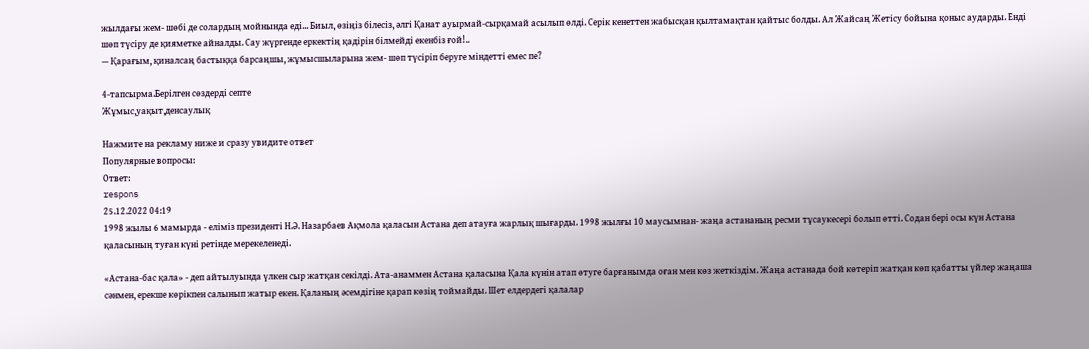жылдағы жем- шөбi де солардың мойнында едi... Биыл, өзiңiз бiлесiз, әлгi Қанат ауырмай-сырқамай асылып өлдi. Серiк кенеттен жабысқан қылтамақтан қайтыс болды. Ал Жайсаң Жетiсу бойына қоныс аударды. Ендi шөп түсiру де қияметке айналды. Сау жүргенде еркектiң қадiрiн бiлмейдi екенбiз ғой!..
— Қарағым, қиналсаң бастыққа барсаңшы, жұмысшыларына жем- шөп түсiрiп беруге мiндеттi емес пе?

4-тапсырма.Берілген сөздерді септе
Жұмыс,уақыт,денсаулық

Нажмите на рекламу ниже и сразу увидите ответ
Популярные вопросы:
Ответ:
respons
25.12.2022 04:19
1998 жылы 6 мамырда - еліміз президенті Н.Ә. Назарбаев Ақмола қаласын Астана деп атауға жарлық шығарды. 1998 жылғы 10 маусымнан- жаңа астананың ресми тұсаукесері болып өтті. Содан бері осы күн Астана қаласының туған күні ретінде мерекеленеді.

«Астана-бас қала» - деп айтылуында үлкен сыр жатқан секілді. Ата-анаммен Астана қаласына Қала күнін атап өтуге барғанымда оған мен көз жеткіздім. Жаңа астанада бой көтеріп жатқан көп қабатты үйлер жаңаша сәнмен, ерекше көрікпен салынып жатыр екен. Қаланың әсемдігіне қарап көзің тоймайды. Шет елдердегі қалалар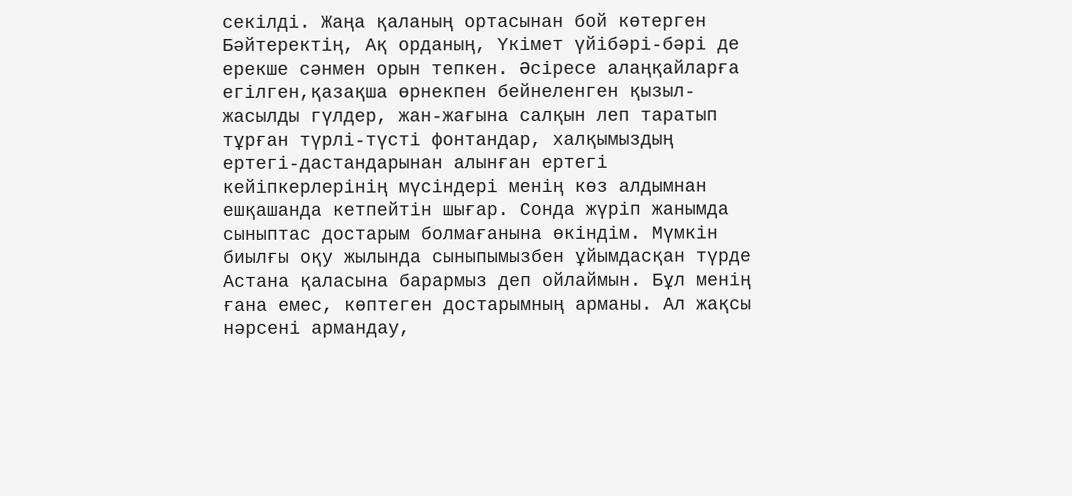секілді. Жаңа қаланың ортасынан бой көтерген Бәйтеректің, Ақ орданың, Үкімет үйібәрі-бәрі де ерекше сәнмен орын тепкен. Әсіресе алаңқайларға егілген,қазақша өрнекпен бейнеленген қызыл- жасылды гүлдер, жан-жағына салқын леп таратып тұрған түрлі-түсті фонтандар, халқымыздың ертегі-дастандарынан алынған ертегі кейіпкерлерінің мүсіндері менің көз алдымнан ешқашанда кетпейтін шығар. Сонда жүріп жанымда сыныптас достарым болмағанына өкіндім. Мүмкін биылғы оқу жылында сыныпымызбен ұйымдасқан түрде Астана қаласына барармыз деп ойлаймын. Бұл менің ғана емес, көптеген достарымның арманы. Ал жақсы нәрсені армандау,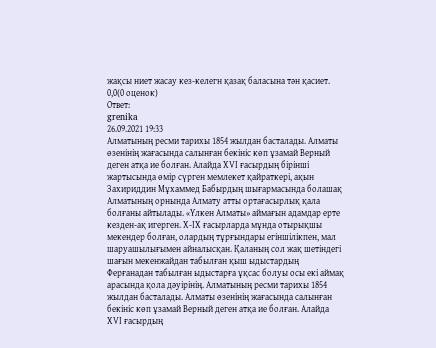жақсы ниет жасау кез-келегн қазақ баласына тән қасиет.
0,0(0 оценок)
Ответ:
grenika
26.09.2021 19:33
Алматының ресми тарихы 1854 жылдан басталады. Алматы өзенінің жағасында салынған бекініс көп ұзамай Верный деген атқа ие болған. Алайда ХVІ ғасырдың бірінші жартысында өмір сүрген мемлекет қайраткері, ақын Захириддин Мұхаммед Бабырдың шығармасында болашақ Алматының орнында Алмату атты ортағасырлық қала болғаны айтылады. «Үлкен Алматы» аймағын адамдар ерте кезден-ақ игерген. Х-ІХ ғасырларда мұнда отырықшы мекендер болған, олардың тұрғындары егіншілікпен, мал шаруашылығымен айналысқан. Қаланың сол жақ шетіндегі шағын мекенжайдан табылған қыш ыдыстардың Ферғанадан табылған ыдыстарға ұқсас болуы осы екі аймақ арасында қола дәуірінің. Алматының ресми тарихы 1854 жылдан басталады. Алматы өзенінің жағасында салынған бекініс көп ұзамай Верный деген атқа ие болған. Алайда ХVІ ғасырдың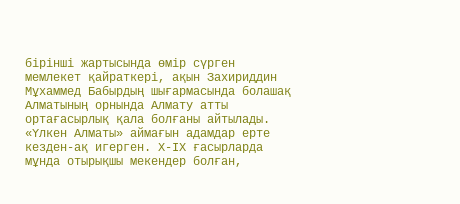бірінші жартысында өмір сүрген мемлекет қайраткері, ақын Захириддин Мұхаммед Бабырдың шығармасында болашақ Алматының орнында Алмату атты ортағасырлық қала болғаны айтылады. «Үлкен Алматы» аймағын адамдар ерте кезден-ақ игерген. Х-ІХ ғасырларда мұнда отырықшы мекендер болған,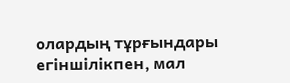олардың тұрғындары егіншілікпен, мал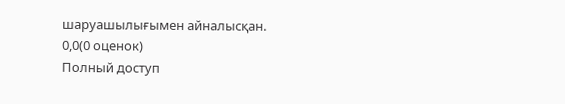шаруашылығымен айналысқан.
0,0(0 оценок)
Полный доступ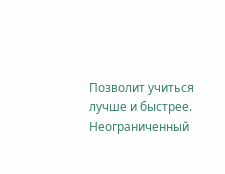Позволит учиться лучше и быстрее. Неограниченный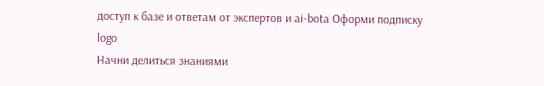доступ к базе и ответам от экспертов и ai-bota Оформи подписку
logo
Начни делиться знаниями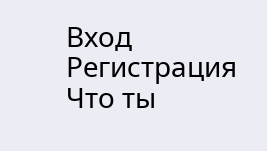Вход Регистрация
Что ты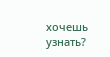хочешь узнать?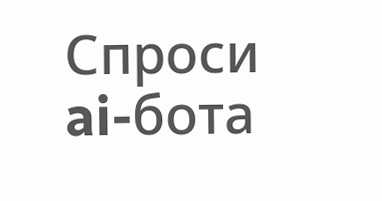Спроси ai-бота